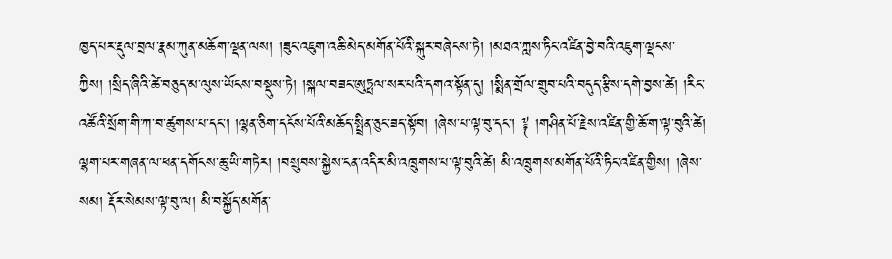ཁྱད་པར་རྡུལ་བྲལ་རྣམ་ཀུན་མཆོག་ལྡན་ལས། །ཟུང་འཇུག་འཆི་མེད་མགོན་པོའི་སྐུར་བཞེངས་ཏེ། །མཐའ་ཀླས་ཏིང་འཛིན་བྱེ་བའི་འཇུག་ལྡངས་ཀྱིས། །སྲིད་ཞིའི་ཚེ་བཅུད་མ་ལུས་ཡོངས་བསྡུས་ཏེ། །སྐལ་བཟང་ཨུཏྤལ་སར་པའི་དགའ་སྟོན་དུ། །སྨིན་གྲོལ་གྲུབ་པའི་བདུད་རྩིས་དགེ་བྱས་ཚེ། །རིང་འཚོའི་སྲོག་གི་ཀ་བ་ཚུགས་པ་དང་། །ལྷན་ཅིག་དངོས་པོའི་མཆོད་སྤྲིན་ཅུང་ཟད་སྟོབ། །ཞེས་པ་ལྟ་བུ་དང་། ༈ །གཤིན་པོ་རྗེས་འཛིན་གྱི་ཆོ་ག་ལྟ་བུའི་ཚེ། ལྷག་པར་གཞན་ལ་ཕན་དགོངས་ཆུ་ཡི་གཏེར། །བསྲུབས་སྐྱེས་ངན་འདིར་མི་འཁྲུགས་པ་ལྟ་བུའི་ཚེ། མི་འཁྲུགས་མགོན་པོའི་ཏིང་འཛིན་གྱིས། །ཞེས་སམ། རྡོར་སེམས་ལྟ་བུ་ལ། མི་བསྐྱོད་མགོན་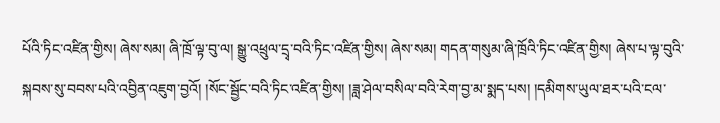པོའི་ཏིང་འཛིན་གྱིས། ཞེས་སམ། ཞི་ཁྲོ་ལྟ་བུ་ལ། སྒྱུ་འཕྲུལ་དྲྭ་བའི་ཏིང་འཛིན་གྱིས། ཞེས་སམ། གདན་གསུམ་ཞི་ཁྲོའི་ཏིང་འཛིན་གྱིས། ཞེས་པ་ལྟ་བུའི་སྐབས་སུ་བབས་པའི་འབྱིན་འཇུག་བྱའོ། །སོང་སྦྱོང་བའི་ཏིང་འཛིན་གྱིས། །ཟླ་ཤེལ་བསིལ་བའི་རེག་བྱ་མ་སྨད་པས། །དམིགས་ཡུལ་ཐར་པའི་ངལ་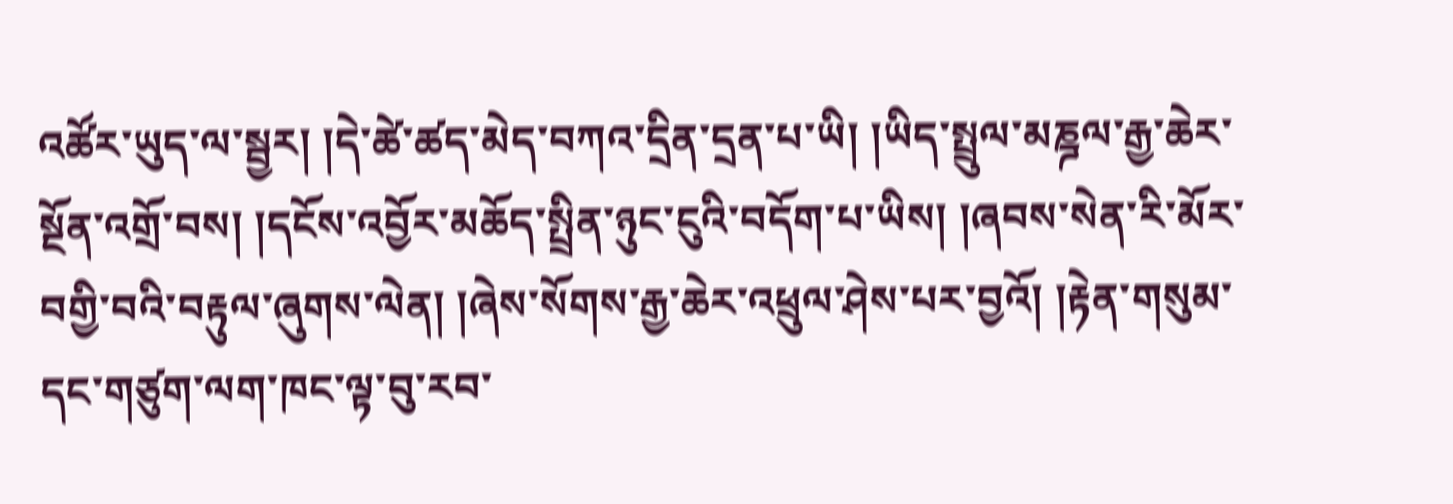འཚོར་ཡུད་ལ་སྦྱར། །དེ་ཚེ་ཚད་མེད་བཀའ་དྲིན་དྲན་པ་ཡི། །ཡིད་སྤྲུལ་མཎྜལ་རྒྱ་ཆེར་སྔོན་འགྲོ་བས། །དངོས་འབྱོར་མཆོད་སྤྲིན་ཉུང་ངུའི་བདོག་པ་ཡིས། །ཞབས་སེན་རི་མོར་བགྱི་བའི་བརྟུལ་ཞུགས་ལེན། །ཞེས་སོགས་རྒྱ་ཆེར་འཕྲུལ་ཤེས་པར་བྱའོ། །རྟེན་གསུམ་དང་གཙུག་ལག་ཁང་ལྟ་བུ་རབ་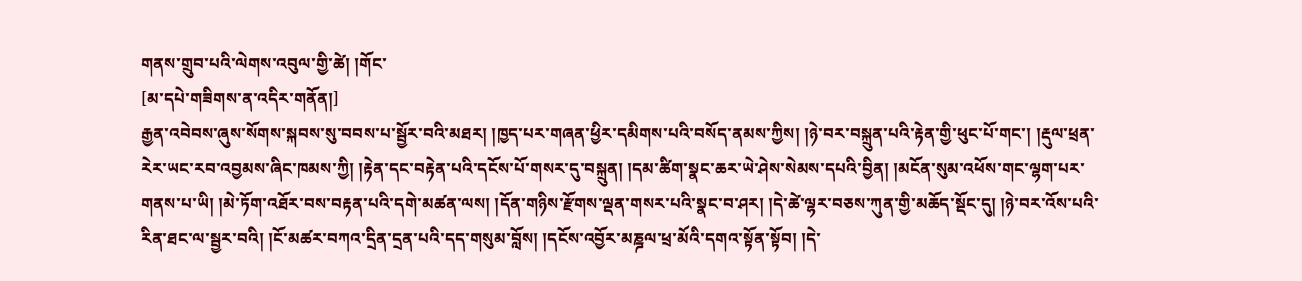གནས་གྲུབ་པའི་ལེགས་འབུལ་གྱི་ཚེ། །གོང་
[མ་དཔེ་གཟིགས་ན་འདིར་གནོན།]
རྒྱན་འབེབས་ཞུས་སོགས་སྐབས་སུ་བབས་པ་སྦྱོར་བའི་མཐར། །ཁྱད་པར་གཞན་ཕྱིར་དམིགས་པའི་བསོད་ནམས་ཀྱིས། །ཉེ་བར་བསྐྲུན་པའི་རྟེན་གྱི་ཕུང་པོ་གང་། །རྡུལ་ཕྲན་རེར་ཡང་རབ་འབྱམས་ཞིང་ཁམས་ཀྱི། །རྟེན་དང་བརྟེན་པའི་དངོས་པོ་གསར་དུ་བསྐྲུན། །དམ་ཚིག་སྣང་ཆར་ཡེ་ཤེས་སེམས་དཔའི་བྱིན། །མངོན་སུམ་འཕོས་གང་ལྷག་པར་གནས་པ་ཡི། །མེ་ཏོག་འཐོར་བས་བརྟན་པའི་དགེ་མཚན་ལས། །དོན་གཉིས་རྫོགས་ལྡན་གསར་པའི་སྣང་བ་ཤར། །དེ་ཚེ་ལྷར་བཅས་ཀུན་གྱི་མཆོད་སྡོང་དུ། །ཉེ་བར་འོས་པའི་རིན་ཐང་ལ་སྦྱར་བའི། །ངོ་མཚར་བཀའ་དྲིན་དྲན་པའི་དད་གསུམ་བློས། །དངོས་འབྱོར་མཎྜལ་ཕྲ་མོའི་དགའ་སྟོན་སྟོབ། །དེ་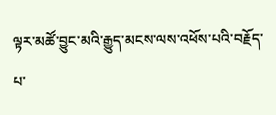ལྟར་མཚོ་བྱུང་མའི་རྒྱུད་མངས་ལས་འཕོས་པའི་བརྗོད་པ་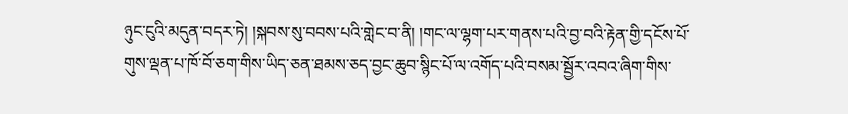ཉུང་ངུའི་མདུན་བདར་ཏེ། །སྐབས་སུ་བབས་པའི་གླེང་བ་ནི། །གང་ལ་ལྷག་པར་གནས་པའི་བྱ་བའི་རྟེན་གྱི་དངོས་པོ་གུས་ལྡན་པ་ཁོ་བོ་ཅག་གིས་ཡིད་ཅན་ཐམས་ཅད་བྱང་ཆུབ་སྙིང་པོ་ལ་འགོད་པའི་བསམ་སྦྱོར་འབའ་ཞིག་གིས་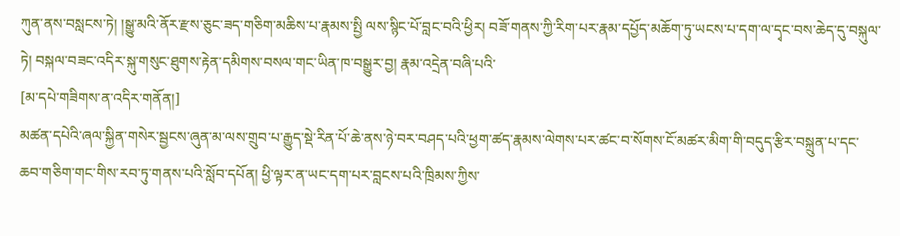ཀུན་ནས་བསླངས་ཏེ། །སྒྱུ་མའི་ནོར་རྫས་ཅུང་ཟད་གཅིག་མཆིས་པ་རྣམས་སྤྱི ལས་སྙིང་པོ་བླང་བའི་ཕྱིར། བཟོ་གནས་ཀྱི་རིག་པར་རྣམ་དཔྱོད་མཆོག་ཏུ་ཡངས་པ་དག་ལ་དྭང་བས་ཆེད་དུ་བསྐུལ་ཏེ། བསྐལ་བཟང་འདིར་སྐུ་གསུང་ཐུགས་རྟེན་དམིགས་བསལ་གང་ཡིན་ཁ་བསྒྱུར་བྱ། རྣམ་འདྲེན་བཞི་པའི་
[མ་དཔེ་གཟིགས་ན་འདིར་གནོན།]
མཚན་དཔེའི་ཞལ་སྐྱིན་གསེར་སྦྱངས་ཞུན་མ་ལས་གྲུབ་པ་རྒྱུད་སྡེ་རིན་པོ་ཆེ་ནས་ཉེ་བར་བཤད་པའི་ཕྱག་ཚད་རྣམས་ལེགས་པར་ཚང་བ་སོགས་ངོ་མཚར་མིག་གི་བདུད་རྩིར་བསྐྲུན་པ་དང་ཆབ་གཅིག་གང་གིས་རབ་ཏུ་གནས་པའི་སློབ་དཔོན། ཕྱི་ལྟར་ན་ཡང་དག་པར་བླངས་པའི་ཁྲིམས་ཀྱིས་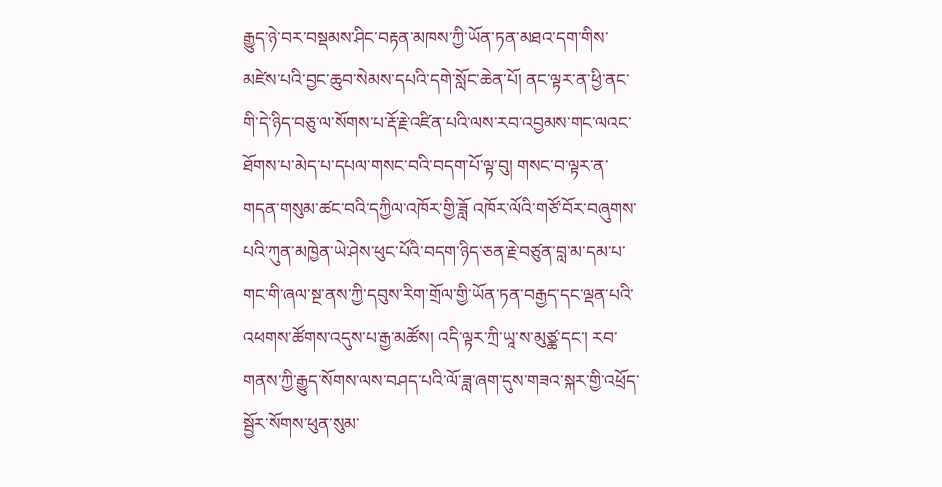རྒྱུད་ཉེ་བར་བསྡམས་ཤིང་བརྟན་མཁས་ཀྱི་ཡོན་ཏན་མཐའ་དག་གིས་མཛེས་པའི་བྱང་ཆུབ་སེམས་དཔའི་དགེ་སློང་ཆེན་པོ། ནང་ལྟར་ན་ཕྱི་ནང་གི་དེ་ཉིད་བཅུ་ལ་སོགས་པ་རྡོ་རྗེ་འཛིན་པའི་ལས་རབ་འབྱམས་གང་ལའང་ཐོགས་པ་མེད་པ་དཔལ་གསང་བའི་བདག་པོ་ལྟ་བུ། གསང་བ་ལྟར་ན་གདན་གསུམ་ཚང་བའི་དཀྱིལ་འཁོར་གྱི་ཟློ འཁོར་ལོའི་གཙོ་བོར་བཞུགས་པའི་ཀུན་མཁྱེན་ཡེ་ཤེས་ཕུང་པོའི་བདག་ཉིད་ཅན་རྗེ་བཙུན་བླ་མ་དམ་པ་གང་གི་ཞལ་སྔ་ནས་ཀྱི་དབུས་རིག་གྲོལ་གྱི་ཡོན་ཏན་བརྒྱད་དང་ལྡན་པའི་འཕགས་ཚོགས་འདུས་པ་རྒྱ་མཚོས། འདི་ལྟར་ཀྲི་ཡཱ་ས་མུཙྪ་དང་། རབ་གནས་ཀྱི་རྒྱུད་སོགས་ལས་བཤད་པའི་ལོ་ཟླ་ཞག་དུས་གཟའ་སྐར་གྱི་འཕྲོད་སྦྱོར་སོགས་ཕུན་སུམ་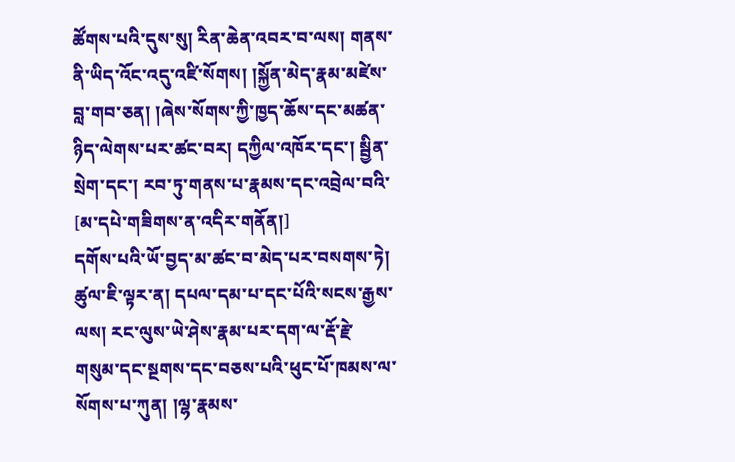ཚོགས་པའི་དུས་སུ། རིན་ཆེན་འབར་བ་ལས། གནས་ནི་ཡིད་འོང་འདུ་འཛི་སོགས། །སྐྱོན་མེད་རྣམ་མཛེས་བླ་གབ་ཅན། །ཞེས་སོགས་ཀྱི་ཁྱད་ཆོས་དང་མཚན་ཉིད་ལེགས་པར་ཚང་བར། དཀྱིལ་འཁོར་དང་། སྦྱིན་སྲེག་དང་། རབ་ཏུ་གནས་པ་རྣམས་དང་འབྲེལ་བའི་
[མ་དཔེ་གཟིགས་ན་འདིར་གནོན།]
དགོས་པའི་ཡོ་བྱད་མ་ཚང་བ་མེད་པར་བསགས་ཏེ། ཚུལ་ཇི་ལྟར་ན། དཔལ་དམ་པ་དང་པོའི་སངས་རྒྱས་ལས། རང་ལུས་ཡེ་ཤེས་རྣམ་པར་དག་ལ་རྡོ་རྗེ་གསུམ་དང་སྔགས་དང་བཅས་པའི་ཕུང་པོ་ཁམས་ལ་སོགས་པ་ཀུན། །ལྷ་རྣམས་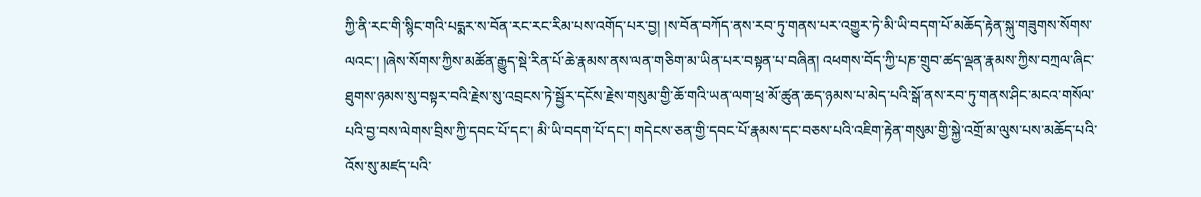ཀྱི་ནི་རང་གི་སྙིང་གའི་པདྨར་ས་བོན་རང་རང་རིམ་པས་འགོད་པར་བྱ། །ས་བོན་བཀོད་ནས་རབ་ཏུ་གནས་པར་འགྱུར་ཏེ་མི་ཡི་བདག་པོ་མཆོད་རྟེན་སྐུ་གཟུགས་སོགས་ལའང་། །ཞེས་སོགས་ཀྱིས་མཚོན་རྒྱུད་སྡེ་རིན་པོ་ཆེ་རྣམས་ནས་ལན་གཅིག་མ་ཡིན་པར་བསྟན་པ་བཞིན། འཕགས་བོད་ཀྱི་པཎ་གྲུབ་ཚད་ལྡན་རྣམས་ཀྱིས་བཀྲལ་ཞིང་ཐུགས་ཉམས་སུ་བསྟར་བའི་རྗེས་སུ་འབྲངས་ཏེ་སྦྱོར་དངོས་རྗེས་གསུམ་གྱི་ཆོ་གའི་ཡན་ལག་ཕྲ་མོ་ཚུན་ཆད་ཉམས་པ་མེད་པའི་སྒོ་ནས་རབ་ཏུ་གནས་ཤིང་མངའ་གསོལ་པའི་བྱ་བས་ལེགས་བྲིས་ཀྱི་དབང་པོ་དང་། མི་ཡི་བདག་པོ་དང་། གདེངས་ཅན་གྱི་དབང་པོ་རྣམས་དང་བཅས་པའི་འཇིག་རྟེན་གསུམ་གྱི་སྐྱེ་འགྲོ་མ་ལུས་པས་མཆོད་པའི་འོས་སུ་མཛད་པའི་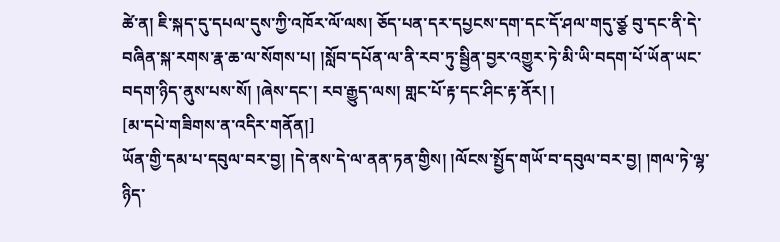ཚེ་ན། ཇི་སྐད་དུ་དཔལ་དུས་ཀྱི་འཁོར་ལོ་ལས། ཅོད་པན་དར་དཔྱངས་དག་དང་དོ་ཤལ་གདུ་ཙྩ བུ་དང་ནི་དེ་བཞིན་སྐ་རགས་རྣ་ཆ་ལ་སོགས་པ། །སློབ་དཔོན་ལ་ནི་རབ་ཏུ་སྦྱིན་བྱར་འགྱུར་ཏེ་མི་ཡི་བདག་པོ་ཡོན་ཡང་བདག་ཉིད་ནུས་པས་སོ། །ཞེས་དང་། རབ་རྒྱུད་ལས། གླང་པོ་རྟ་དང་ཤིང་རྟ་ནོར། །
[མ་དཔེ་གཟིགས་ན་འདིར་གནོན།]
ཡོན་གྱི་དམ་པ་དབུལ་བར་བྱ། །དེ་ནས་དེ་ལ་ནན་ཏན་གྱིས། །ལོངས་སྤྱོད་གཡོ་བ་དབུལ་བར་བྱ། །གལ་ཏེ་ལྷ་ཉིད་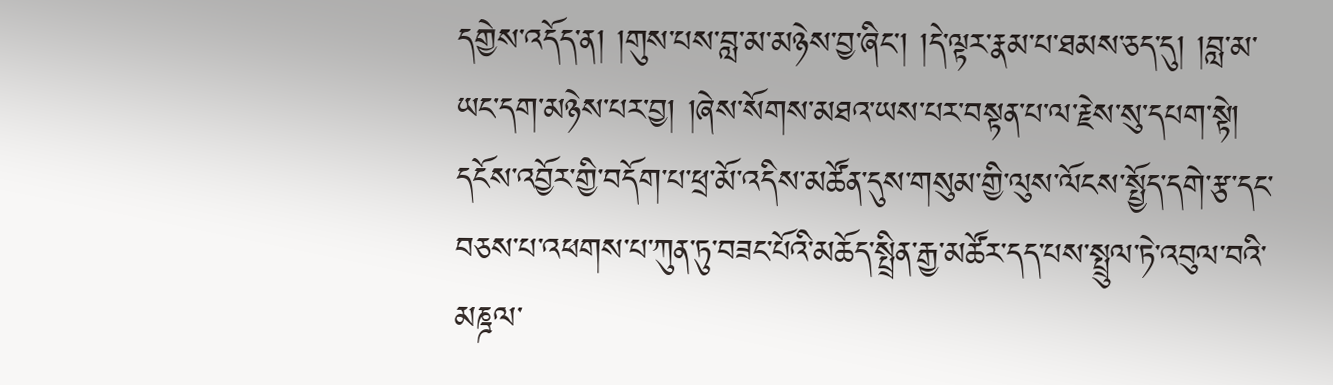དགྱེས་འདོད་ན། །གུས་པས་བླ་མ་མཉེས་བྱ་ཞིང་། །དེ་ལྟར་རྣམ་པ་ཐམས་ཅད་དུ། །བླ་མ་ཡང་དག་མཉེས་པར་བྱ། །ཞེས་སོགས་མཐའ་ཡས་པར་བསྟན་པ་ལ་རྗེས་སུ་དཔག་སྟེ། དངོས་འབྱོར་གྱི་བདོག་པ་ཕྲ་མོ་འདིས་མཚོན་དུས་གསུམ་གྱི་ལུས་ལོངས་སྤྱོད་དགེ་རྩ་དང་བཅས་པ་འཕགས་པ་ཀུན་ཏུ་བཟང་པོའི་མཆོད་སྤྲིན་རྒྱ་མཚོར་དད་པས་སྤྲུལ་ཏེ་འབུལ་བའི་མཎྜལ་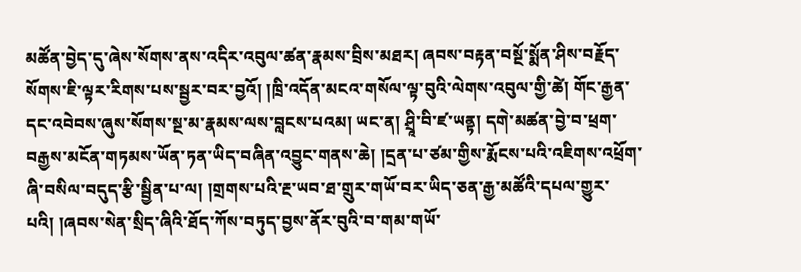མཚོན་བྱེད་དུ་ཞེས་སོགས་ནས་འདིར་འབུལ་ཚན་རྣམས་བྲིས་མཐར། ཞབས་བརྟན་བསྔོ་སྨོན་ཤིས་བརྗོད་སོགས་ཇི་ལྟར་རིགས་པས་སྦྱར་བར་བྱའོ། །ཁྲི་འདོན་མངའ་གསོལ་ལྟ་བུའི་ལེགས་འབུལ་གྱི་ཚེ། གོང་རྒྱན་དང་འབེབས་ཞུས་སོགས་སྔ་མ་རྣམས་ལས་བླངས་པའམ། ཡང་ན། ཤྲཱི་བི་ཛ་ཡནྟ། དགེ་མཚན་བྱེ་བ་ཕྲག་བརྒྱས་མངོན་གཏམས་ཡོན་ཏན་ཡིད་བཞིན་འབྱུང་གནས་ཆེ། །དྲན་པ་ཙམ་གྱིས་རྨོངས་པའི་འཇིགས་འཕྲོག་ཞི་བསིལ་བདུད་རྩི་སྦྱིན་པ་ལ། །གྲགས་པའི་རྔ་ཡབ་ཐ་གྲུར་གཡོ་བར་ཡིད་ཅན་རྒྱ་མཚོའི་དཔལ་གྱུར་པའི། །ཞབས་སེན་སྲིད་ཞིའི་ཐོད་ཀོས་བཏུད་བྱས་ནོར་བུའི་བ་གམ་གཡོ་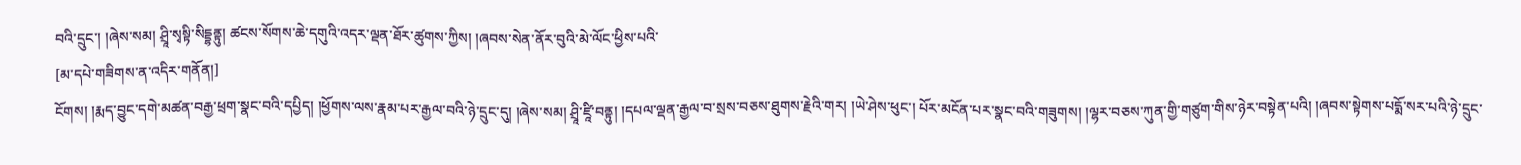བའི་དྲུང་། །ཞེས་སམ། ཤྲཱི་སྭསྟི་སིདྡྷནྟུ། ཚངས་སོགས་ཆེ་དགུའི་འདར་ལྡན་ཐོར་ཚུགས་ཀྱིས། །ཞབས་སེན་ནོར་བུའི་མེ་ལོང་ཕྱིས་པའི་
[མ་དཔེ་གཟིགས་ན་འདིར་གནོན།]
ངོགས། །རྨད་བྱུང་དགེ་མཚན་བརྒྱ་ཕྲག་སྣང་བའི་དཔྱིད། །ཕྱོགས་ལས་རྣམ་པར་རྒྱལ་བའི་ཉེ་དྲུང་དུ། །ཞེས་སམ། ཤྲཱི་ཛཱི་བནྟུ། །དཔལ་ལྡན་རྒྱལ་བ་སྲས་བཅས་ཐུགས་རྗེའི་གར། །ཡེ་ཤེས་ཕུང་། པོར་མངོན་པར་སྣང་བའི་གཟུགས། །ལྷར་བཅས་ཀུན་གྱི་གཙུག་གིས་ཉེར་བསྟེན་པའི། །ཞབས་སྟེགས་པདྨོ་སར་པའི་ཉེ་དྲུང་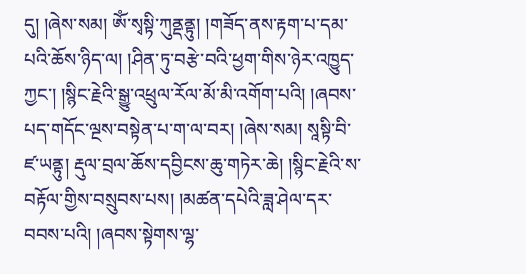དུ། །ཞེས་སམ། ཨོཾ་སྭསྟི་ཀུནྡནྟུ། །གཟོད་ནས་རྟག་པ་དམ་པའི་ཆོས་ཉིད་ལ། །ཤིན་ཏུ་བརྩེ་བའི་ཕྱག་གིས་ཉེར་འཁྱུད་ཀྱང་། །སྙིང་རྗེའི་སྒྱུ་འཕྲུལ་རོལ་མོ་མི་འགོག་པའི། །ཞབས་པད་གདོང་ལྔས་བསྟེན་པ་ག་ལ་བར། །ཞེས་སམ། སཱསྟི་བི་ཛ་ཡནྟུ། རྡུལ་བྲལ་ཆོས་དབྱིངས་ཆུ་གཏེར་ཆེ། །སྙིང་རྗེའི་ས་བརྟོལ་གྱིས་བསྲུབས་པས། །མཚན་དཔེའི་ཟླ་ཤེལ་དར་བབས་པའི། །ཞབས་སྟེགས་ལྷ་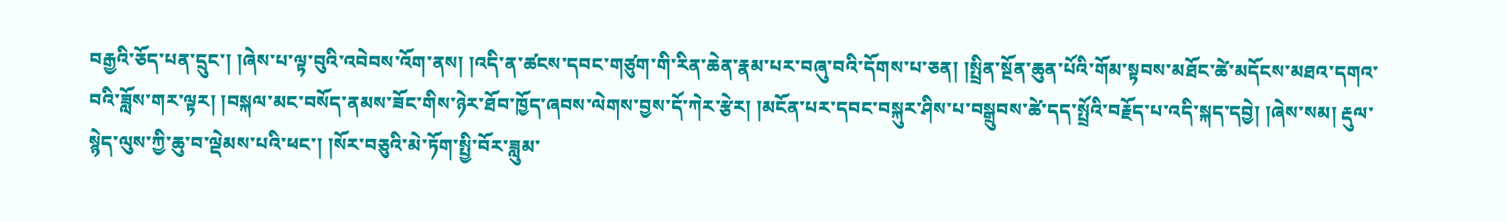བརྒྱའི་ཅོད་པན་དྲུང་། །ཞེས་པ་ལྟ་བུའི་འབེབས་འོག་ནས། །འདི་ན་ཚངས་དབང་གཙུག་གི་རིན་ཆེན་རྣམ་པར་བཞུ་བའི་དོགས་པ་ཅན། །སྤྲིན་སྔོན་ཆུན་པོའི་གོམ་སྟབས་མཐོང་ཚེ་མདོངས་མཐའ་དགའ་བའི་ཟློས་གར་ལྟར། །བསྐལ་མང་བསོད་ནམས་ཟོང་གིས་ཉེར་ཐོབ་ཁྱོད་ཞབས་ལེགས་བྱས་དོ་ཀེར་རྩེར། །མངོན་པར་དབང་བསྐུར་ཤིས་པ་བསྒྲུབས་ཚེ་དད་སྤྲོའི་བརྗོད་པ་འདི་སྐད་དབྱེ། །ཞེས་སམ། རྡུལ་སྙེད་ལུས་ཀྱི་ཆུ་བ་ལྡེམས་པའི་ཕང་། །སོར་བཅུའི་མེ་ཏོག་སྤྱི་བོར་ཟླུམ་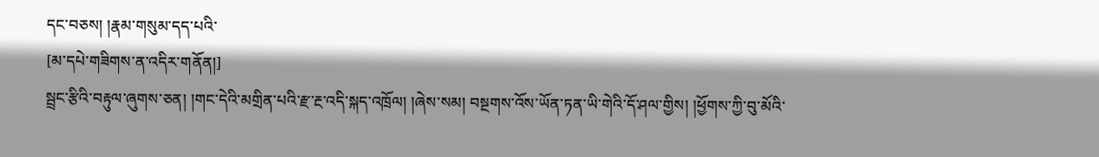དང་བཅས། །རྣམ་གསུམ་དད་པའི་
[མ་དཔེ་གཟིགས་ན་འདིར་གནོན།]
སྦྲང་རྩིའི་བརྟུལ་ཞུགས་ཅན། །གང་དེའི་མགྲིན་པའི་རྫ་རྔ་འདི་སྐད་འཁྲོལ། །ཞེས་སམ། བསྔགས་འོས་ཡོན་ཏན་ཡི་གེའི་དོ་ཤལ་གྱིས། །ཕྱོགས་ཀྱི་བུ་མོའི་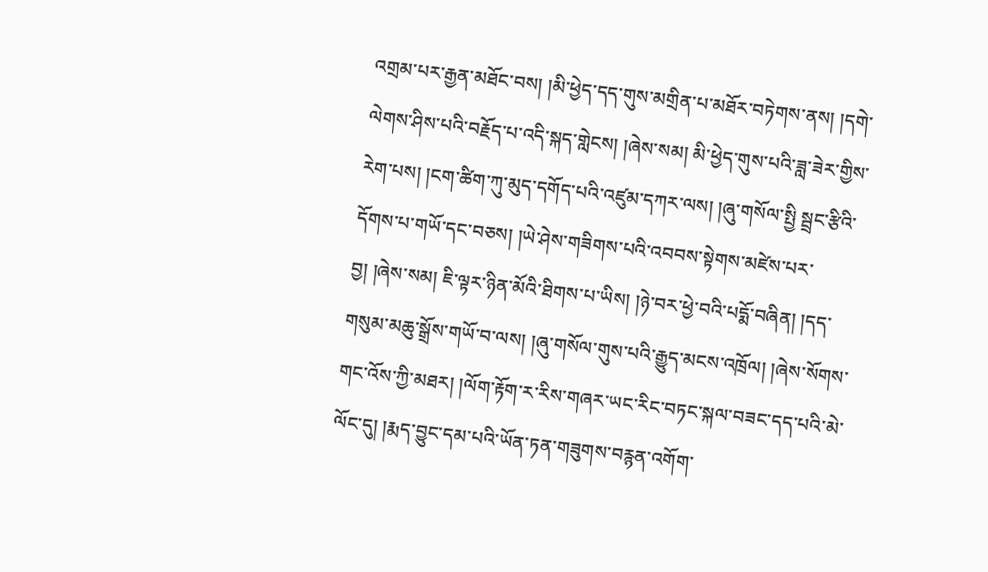འགྲམ་པར་རྒྱན་མཐོང་བས། །མི་ཕྱེད་དད་གུས་མགྲིན་པ་མཐོར་བཏེགས་ནས། །དགེ་ལེགས་ཤིས་པའི་བརྗོད་པ་འདི་སྐད་གླེངས། །ཞེས་སམ། མི་ཕྱེད་གུས་པའི་ཟླ་ཟེར་གྱིས་རེག་པས། །ངག་ཚིག་ཀུ་མུད་དགོད་པའི་འཛུམ་དཀར་ལས། །ཞུ་གསོལ་སྤྱི སྦྲང་རྩིའི་དོགས་པ་གཡོ་དང་བཅས། །ཡེ་ཤེས་གཟིགས་པའི་འབབས་སྟེགས་མཛེས་པར་བྱ། །ཞེས་སམ། ཇི་ལྟར་ཉིན་མོའི་ཐིགས་པ་ཡིས། །ཉེ་བར་ཕྱེ་བའི་པདྨོ་བཞིན། །དད་གསུམ་མཆུ་སྒྲོས་གཡོ་བ་ལས། །ཞུ་གསོལ་གུས་པའི་རྒྱུད་མངས་འཁྲོལ། །ཞེས་སོགས་གང་འོས་ཀྱི་མཐར། །ལོག་རྟོག་ར་རིས་གཞར་ཡང་རིང་བཏང་སྐལ་བཟང་དད་པའི་མེ་ལོང་དུ། །རྨད་བྱུང་དམ་པའི་ཡོན་ཏན་གཟུགས་བརྙན་འགོག་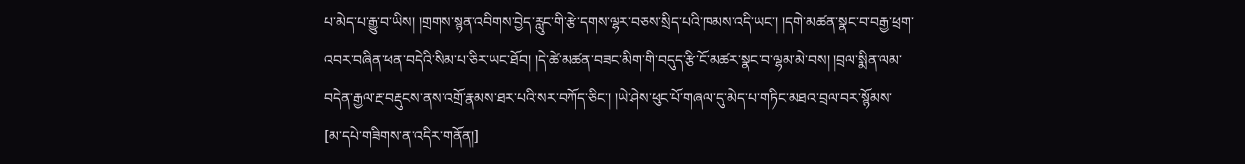པ་མེད་པ་རྒྱུ་བ་ཡིས། །གྲགས་སྙན་འབིགས་བྱེད་རླུང་གི་རྩེ་དགས་ལྷར་བཅས་སྲིད་པའི་ཁམས་འདི་ཡང་། །དགེ་མཚན་སྣང་བ་བརྒྱ་ཕྲག་འབར་བཞིན་ཕན་བདེའི་སིམ་པ་ཅིར་ཡང་ཐོབ། །དེ་ཚེ་མཚན་བཟང་མིག་གི་བདུད་རྩི་ངོ་མཚར་སྣང་བ་ལྷམ་མེ་བས། །བྲལ་སྨིན་ལམ་བདེན་རྒྱལ་རྔ་བརྡུངས་ནས་འགྲོ་རྣམས་ཐར་པའི་སར་བཀོད་ཅིང་། །ཡེ་ཤེས་ཕུང་པོ་གཞལ་དུ་མེད་པ་གཏིང་མཐའ་བྲལ་བར་སྙོམས་
[མ་དཔེ་གཟིགས་ན་འདིར་གནོན།]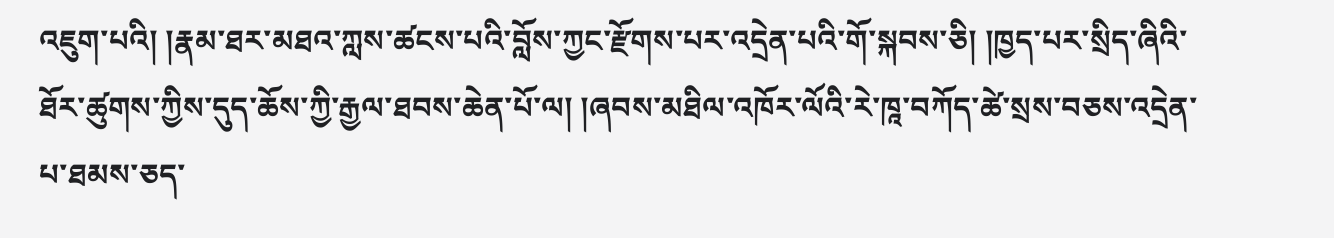འཇུག་པའི། །རྣམ་ཐར་མཐའ་ཀླས་ཚངས་པའི་བློས་ཀྱང་རྫོགས་པར་འདྲེན་པའི་གོ་སྐབས་ཅི། །ཁྱད་པར་སྲིད་ཞིའི་ཐོར་ཚུགས་ཀྱིས་དུད་ཆོས་ཀྱི་རྒྱལ་ཐབས་ཆེན་པོ་ལ། །ཞབས་མཐིལ་འཁོར་ལོའི་རེ་ཁཱ་བཀོད་ཚེ་སྲས་བཅས་འདྲེན་པ་ཐམས་ཅད་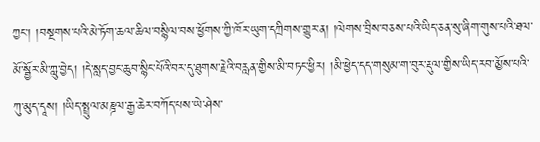ཀྱང་། །བསྔགས་པའི་མེ་ཏོག་ཆལ་ཆིལ་བསྙིལ་བས་ཕྱོགས་ཀྱི་ཁོར་ཡུག་དཀྲིགས་གྱུར་ན། །ལེགས་བྲིས་བཅས་པའི་ཡིད་ཅན་སུ་ཞིག་གུས་པའི་ཐལ་མོ་སྦྱོར་མི་ཀླུ་བྱེད། །དེ་སླད་བྱང་ཆུབ་སྙིང་པོའི་བར་དུ་ཐུགས་རྗེའི་བརླན་གྱིས་མི་བཏང་ཕྱིར། །མི་ཕྱེད་དད་གསུམ་ག་བུར་རྡུལ་གྱིས་ཡིད་རབ་མྱོས་པའི་ཀུ་མུད་དཱས། །ཡིད་སྤྲུལ་མཎྜལ་རྒྱ་ཆེར་བཀོད་པས་ཡེ་ཤེས་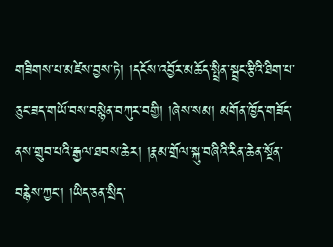གཟིགས་པ་མཛེས་བྱས་ཏེ། །དངོས་འབྱོར་མཆོད་སྤྲིན་སྦྲང་རྩིའི་ཐིག་པ་ཅུང་ཟད་གཡོ་བས་བསྙེན་བཀུར་བགྱི། །ཞེས་སམ། མགོན་ཁྱོད་གཟོད་ནས་གྲུབ་པའི་རྒྱལ་ཐབས་ཆེར། །རྣམ་གྲོལ་སྐུ་བཞིའི་རིན་ཆེན་སྔོན་བརྙེས་ཀྱང་། །ཡིད་ཅན་སྲིད་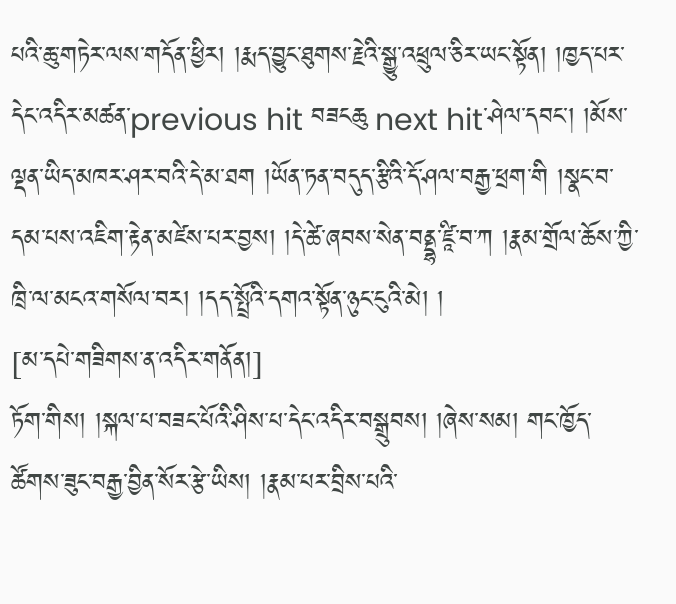པའི་ཆུ་གཏེར་ལས་གདོན་ཕྱིར། །རྨད་བྱུང་ཐུགས་རྗེའི་སྒྱུ་འཕྲུལ་ཅིར་ཡང་སྟོན། །ཁྱད་པར་དེང་འདིར་མཚན་previous hit བཟངཆུ next hit་ཤེལ་དབང་། །མོས་ལྡན་ཡིད་མཁར་ཤར་བའི་དེ་མ་ཐག །ཡོན་ཏན་བདུད་རྩིའི་དོ་ཤལ་བརྒྱ་ཕྲག་གི །སྣང་བ་དམ་པས་འཇིག་རྟེན་མཛེས་པར་བྱས། །དེ་ཚེ་ཞབས་སེན་བནྡྷ་ཛཱི་བ་ཀ །རྣམ་གྲོལ་ཆོས་ཀྱི་ཁྲི་ལ་མངའ་གསོལ་བར། །དད་སྤྲོའི་དགའ་སྟོན་ཉུང་ངུའི་མེ། །
[མ་དཔེ་གཟིགས་ན་འདིར་གནོན།]
ཏོག་གིས། །སྐལ་པ་བཟང་པོའི་ཤིས་པ་དེང་འདིར་བསྒྲུབས། །ཞེས་སམ། གང་ཁྱོད་ཚོགས་ཟུང་བརྒྱ་བྱིན་སོར་རྩེ་ཡིས། །རྣམ་པར་བྲིས་པའི་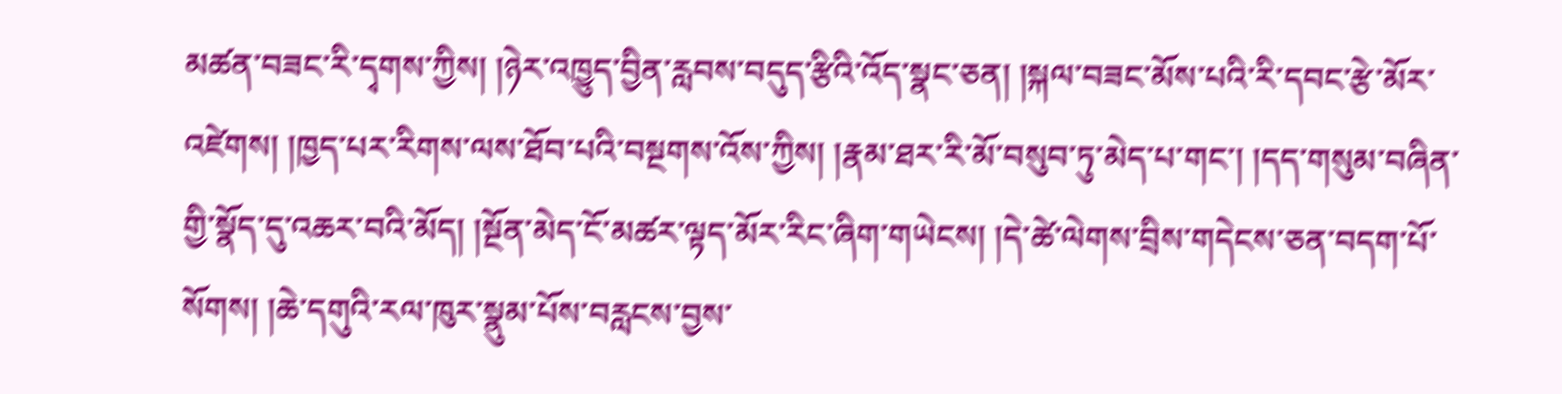མཚན་བཟང་རི་དྭགས་ཀྱིས། །ཉེར་འཁྱུད་བྱིན་རླབས་བདུད་རྩིའི་འོད་སྣང་ཅན། །སྐལ་བཟང་མོས་པའི་རི་དབང་རྩེ་མོར་འཛེགས། །ཁྱད་པར་རིགས་ལས་ཐོབ་པའི་བསྔགས་འོས་ཀྱིས། །རྣམ་ཐར་རི་མོ་བསུབ་ཏུ་མེད་པ་གང་། །དད་གསུམ་བཞིན་གྱི་སྣོད་དུ་འཆར་བའི་མོད། །སྔོན་མེད་ངོ་མཚར་ལྟད་མོར་རིང་ཞིག་གཡེངས། །དེ་ཚེ་ལེགས་བྲིས་གདེངས་ཅན་བདག་པོ་སོགས། །ཆེ་དགུའི་རལ་ཁུར་སྣུམ་པོས་བརླངས་བྱས་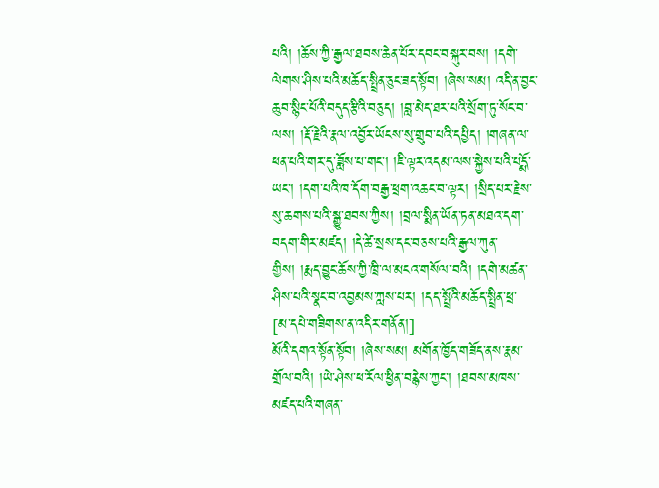པའི། །ཆོས་ཀྱི་རྒྱལ་ཐབས་ཆེན་པོར་དབང་བསྐུར་བས། །དགེ་ལེགས་ཤིས་པའི་མཆོད་སྤྲིན་ཅུང་ཟད་སྟོབ། །ཞེས་སམ། འདི་ན་བྱང་ཆུབ་སྙིང་པོའི་བདུད་རྩིའི་བཅུད། །བླ་མེད་ཐར་པའི་སྲོག་ཏུ་སོང་བ་ལས། །རྡོ་རྗེའི་རྣལ་འབྱོར་ཡོངས་སུ་གྲུབ་པའི་དཔྱིད། །གཞན་ལ་ཕན་པའི་གར་དུ་ཟློས་པ་གང་། །ཇི་ལྟར་འདམ་ལས་སྐྱེས་པའི་པདྨོ་ཡང་། །དག་པའི་ཁ་དོག་བརྒྱ་ཕྲག་འཆང་བ་ལྟར། །སྲིད་པར་རྗེས་སུ་ཆགས་པའི་སྒྱུ་ཐབས་ཀྱིས། །བྲལ་སྨིན་ཡོན་ཏན་མཐའ་དག་བདག་གིར་མཛད། །དེ་ཚེ་སྲས་དང་བཅས་པའི་རྒྱལ་ཀུན་གྱིས། །རྨད་བྱུང་ཆོས་ཀྱི་ཁྲི་ལ་མངའ་གསོལ་བའི། །དགེ་མཚན་ཤིས་པའི་སྣང་བ་འབྱམས་ཀླས་པར། །དད་སྤྲོའི་མཆོད་སྤྲིན་ཕྲ་
[མ་དཔེ་གཟིགས་ན་འདིར་གནོན།]
མོའི་དགའ་སྟོན་སྟོབ། །ཞེས་སམ། མགོན་ཁྱོད་གཟོད་ནས་རྣམ་གྲོལ་བའི། །ཡེ་ཤེས་ཕ་རོལ་ཕྱིན་བརྙེས་ཀྱང་། །ཐབས་མཁས་མཛད་པའི་གཞན་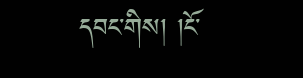དབང་གིས། །ངོ་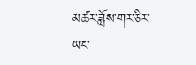མཚར་ཟློས་གར་ཅིར་ཡང་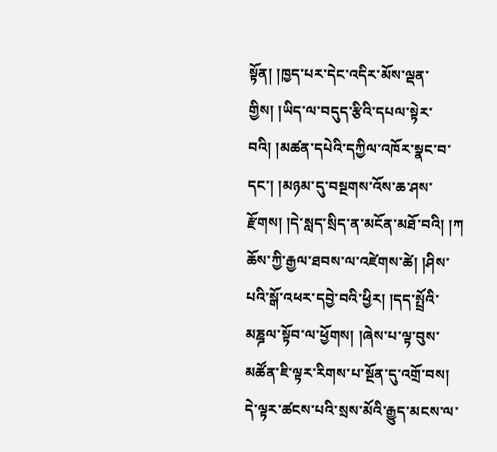སྟོན། །ཁྱད་པར་དེང་འདིར་མོས་ལྡན་གྱིས། །ཡིད་ལ་བདུད་རྩིའི་དཔལ་སྟེར་བའི། །མཚན་དཔེའི་དཀྱིལ་འཁོར་སྣང་བ་དང་། །མཉམ་དུ་བསྔགས་འོས་ཆ་ཤས་རྫོགས། །དེ་སླད་སྲིད་ན་མངོན་མཐོ་བའི། །ཀ ཆོས་ཀྱི་རྒྱལ་ཐབས་ལ་འཛེགས་ཚེ། །ཤིས་པའི་སྒོ་འཕར་དབྱེ་བའི་ཕྱིར། །དད་སྤྲོའི་མཎྜལ་སྟོབ་ལ་ཕྱོགས། །ཞེས་པ་ལྟ་བུས་མཚོན་ཇི་ལྟར་རིགས་པ་སྔོན་དུ་འགྲོ་བས། དེ་ལྟར་ཚངས་པའི་སྲས་མོའི་རྒྱུད་མངས་ལ་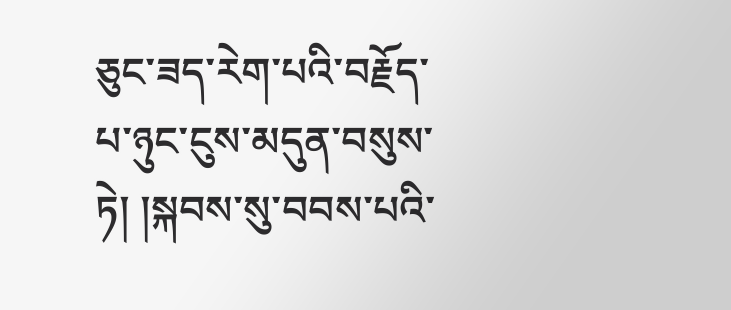ཅུང་ཟད་རེག་པའི་བརྗོད་པ་ཉུང་ངུས་མདུན་བསུས་ཏེ། །སྐབས་སུ་བབས་པའི་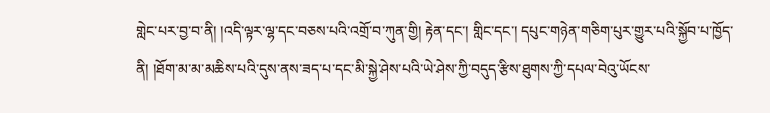གླེང་པར་བྱ་བ་ནི། །འདི་ལྟར་ལྷ་དང་བཅས་པའི་འགྲོ་བ་ཀུན་གྱི། རྟེན་དང་། གླིང་དང་། དཔུང་གཉེན་གཅིག་པུར་གྱུར་པའི་སྐྱོབ་པ་ཁྱོད་ནི། །ཐོག་མ་མ་མཆིས་པའི་དུས་ནས་ཟད་པ་དང་མི་སྐྱེ་ཤེས་པའི་ཡེ་ཤེས་ཀྱི་བདུད་རྩིས་ཐུགས་ཀྱི་དཔལ་བེའུ་ཡོངས་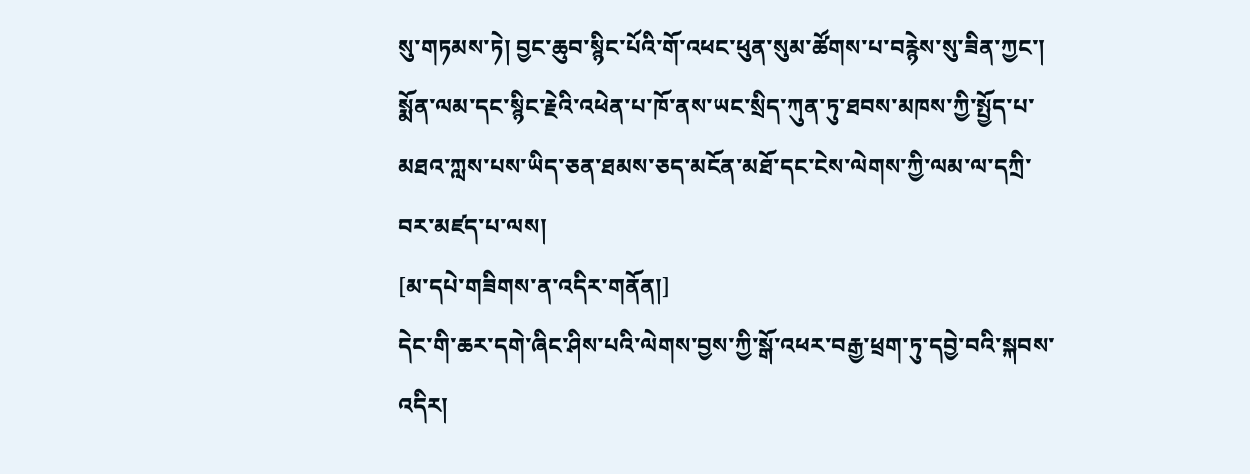སུ་གཏམས་ཏེ། བྱང་ཆུབ་སྙིང་པོའི་གོ་འཕང་ཕུན་སུམ་ཚོགས་པ་བརྙེས་སུ་ཟིན་ཀྱང་། སྨོན་ལམ་དང་སྙིང་རྗེའི་འཕེན་པ་ཁོ་ནས་ཡང་སྲིད་ཀུན་ཏུ་ཐབས་མཁས་ཀྱི་སྤྱོད་པ་མཐའ་ཀླས་པས་ཡིད་ཅན་ཐམས་ཅད་མངོན་མཐོ་དང་ངེས་ལེགས་ཀྱི་ལམ་ལ་དཀྲི་བར་མཛད་པ་ལས།
[མ་དཔེ་གཟིགས་ན་འདིར་གནོན།]
དེང་གི་ཆར་དགེ་ཞིང་ཤིས་པའི་ལེགས་བྱས་ཀྱི་སྒོ་འཕར་བརྒྱ་ཕྲག་ཏུ་དབྱེ་བའི་སྐབས་འདིར།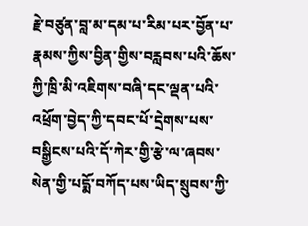རྗེ་བཙུན་བླ་མ་དམ་པ་རིམ་པར་བྱོན་པ་རྣམས་ཀྱིས་བྱིན་གྱིས་བརླབས་པའི་ཆོས་ཀྱི་ཁྲི་མི་འཇིགས་བཞི་དང་ལྡན་པའི་འཕྲོག་བྱེད་ཀྱི་དབང་པོ་དྲེགས་པས་བསྒྱིངས་པའི་དོ་ཀེར་གྱི་རྩེ་ལ་ཞབས་སེན་གྱི་པདྨོ་བཀོད་པས་ཡིད་སྲུབས་ཀྱི་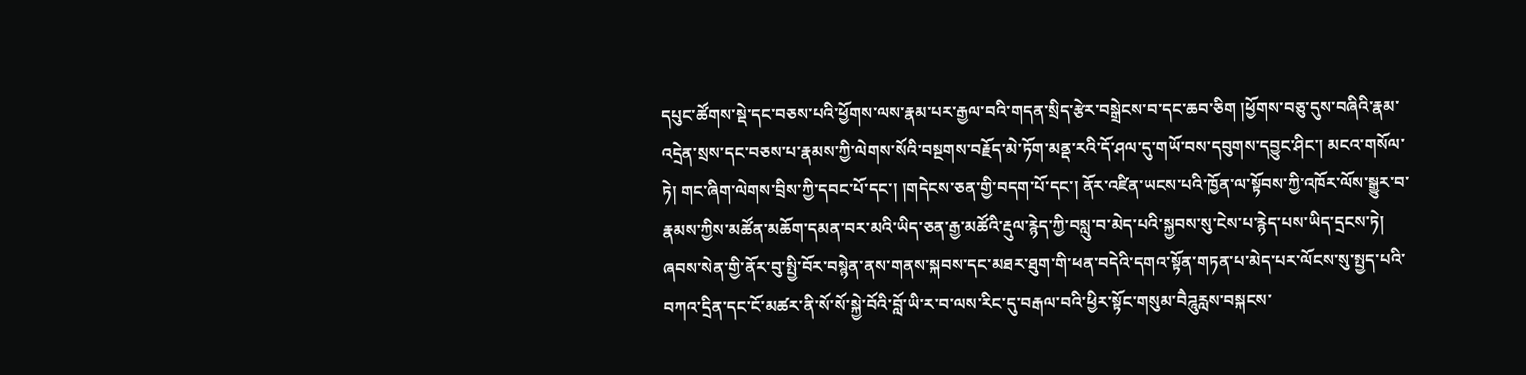དཔུང་ཚོགས་སྡེ་དང་བཅས་པའི་ཕྱོགས་ལས་རྣམ་པར་རྒྱལ་བའི་གདན་སྲིད་རྩེར་བསྒྲེངས་བ་དང་ཆབ་ཅིག །ཕྱོགས་བཅུ་དུས་བཞིའི་རྣམ་འདྲེན་སྲས་དང་བཅས་པ་རྣམས་ཀྱི་ལེགས་སོའི་བསྔགས་བརྗོད་མེ་ཏོག་མནྡ་རའི་དོ་ཤལ་དུ་གཡོ་བས་དབུགས་དབྱུང་ཤིང་། མངའ་གསོལ་ཏེ། གང་ཞིག་ལེགས་བྲིས་ཀྱི་དབང་པོ་དང་། །གདེངས་ཅན་གྱི་བདག་པོ་དང་། ནོར་འཛིན་ཡངས་པའི་ཁྱོན་ལ་སྟོབས་ཀྱི་འཁོར་ལོས་སྒྱུར་བ་རྣམས་ཀྱིས་མཚོན་མཆོག་དམན་བར་མའི་ཡིད་ཅན་རྒྱ་མཚོའི་རྡུལ་རྙེད་ཀྱི་བསླུ་བ་མེད་པའི་སྐྱབས་སུ་ངེས་པ་རྙེད་པས་ཡིད་དྲངས་ཏེ། ཞབས་སེན་གྱི་ནོར་བུ་སྤྱི་བོར་བསྙེན་ནས་གནས་སྐབས་དང་མཐར་ཐུག་གི་ཕན་བདེའི་དགའ་སྟོན་གཏན་པ་མེད་པར་ལོངས་སུ་སྤྱད་པའི་བཀའ་དྲིན་དང་ངོ་མཚར་ནི་སོ་སོ་སྐྱེ་བོའི་བློ་ཡི་ར་བ་ལས་རིང་དུ་བརྒལ་བའི་ཕྱིར་སྟོང་གསུམ་བཻཌཱུརླས་བསྐངས་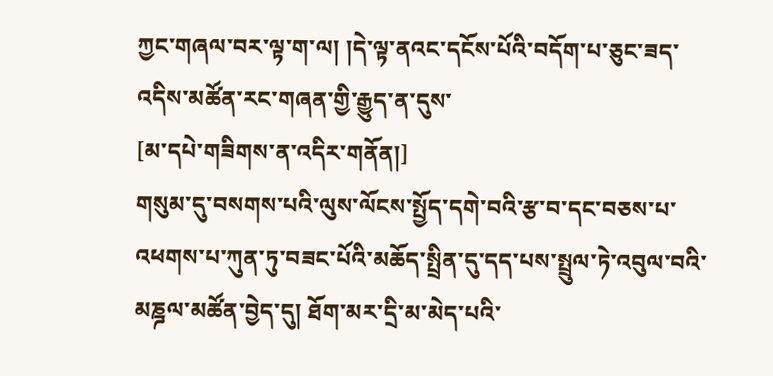ཀྱང་གཞལ་བར་ལྟ་ག་ལ། །དེ་ལྟ་ནའང་དངོས་པོའི་བདོག་པ་ཅུང་ཟད་འདིས་མཚོན་རང་གཞན་གྱི་རྒྱུད་ན་དུས་
[མ་དཔེ་གཟིགས་ན་འདིར་གནོན།]
གསུམ་དུ་བསགས་པའི་ལུས་ལོངས་སྤྱོད་དགེ་བའི་རྩ་བ་དང་བཅས་པ་འཕགས་པ་ཀུན་ཏུ་བཟང་པོའི་མཆོད་སྤྲིན་དུ་དད་པས་སྤྲུལ་ཏེ་འབུལ་བའི་མཎྜལ་མཚོན་བྱེད་དུ། ཐོག་མར་དྲི་མ་མེད་པའི་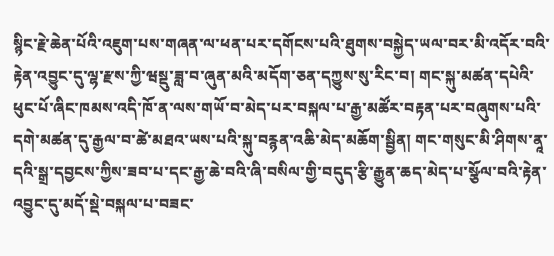སྙིང་རྗེ་ཆེན་པོའི་འཇུག་པས་གཞན་ལ་ཕན་པར་དགོངས་པའི་ཐུགས་བསྐྱེད་ཡལ་བར་མི་འདོར་བའི་རྟེན་འབྱུང་དུ་ལྷ་རྫས་ཀྱི་ཝསྡུ་ཟླ་བ་ཞུན་མའི་མདོག་ཅན་དཀྱུས་སུ་རིང་བ། གང་སྐུ་མཚན་དཔེའི་ཕུང་པོ་ཞིང་ཁམས་འདི་ཁོ་ན་ལས་གཡོ་བ་མེད་པར་བསྐལ་པ་རྒྱ་མཚོར་བརྟན་པར་བཞུགས་པའི་དགེ་མཚན་དུ་རྒྱལ་བ་ཚེ་མཐའ་ཡས་པའི་སྐུ་བརྙན་འཆི་མེད་མཆོག་སྦྱིན། གང་གསུང་མི་ཤིགས་ནཱ་དའི་སྒྲ་དབྱངས་ཀྱིས་ཟབ་པ་དང་རྒྱ་ཆེ་བའི་ཞི་བསིལ་གྱི་བདུད་རྩི་རྒྱུན་ཆད་མེད་པ་སྩོལ་བའི་རྟེན་འབྱུང་དུ་མདོ་སྡེ་བསྐལ་པ་བཟང་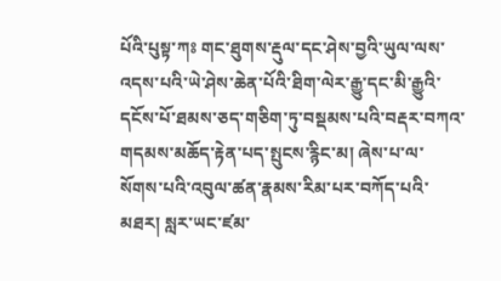པོའི་པུསྟ་ཀཿ གང་ཐུགས་རྡུལ་དང་ཤེས་བྱའི་ཡུལ་ལས་འདས་པའི་ཡེ་ཤེས་ཆེན་པོའི་ཐིག་ལེར་རྒྱུ་དང་མི་རྒྱུའི་དངོས་པོ་ཐམས་ཅད་གཅིག་ཏུ་བསྡམས་པའི་བརྡར་བཀའ་གདམས་མཆོད་རྟེན་པད་སྤུངས་རྙིང་མ། ཞེས་པ་ལ་སོགས་པའི་འབུལ་ཚན་རྣམས་རིམ་པར་བཀོད་པའི་མཐར། སླར་ཡང་ཛམ་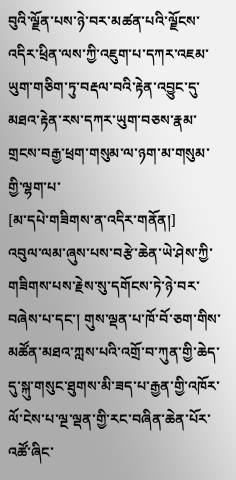བུའི་ལྗོན་པས་ཉེ་བར་མཚན་པའི་ལྗོངས་འདིར་ཕྲིན་ལས་ཀྱི་འཇུག་པ་དཀར་འཇམ་ཡུག་གཅིག་ཏུ་བརྡལ་བའི་རྟེན་འབྱུང་དུ་མཐའ་རྟེན་རས་དཀར་ཡུག་བཅས་རྣམ་གྲངས་བརྒྱ་ཕྲག་གསུམ་ལ་ཉག་མ་གསུམ་གྱི་ལྷག་པ་
[མ་དཔེ་གཟིགས་ན་འདིར་གནོན།]
འབུལ་ལམ་ཞུས་པས་བརྩེ་ཆེན་ཡེ་ཤེས་ཀྱི་གཟིགས་པས་རྗེས་སུ་དགོངས་ཏེ་ཉེ་བར་བཞེས་པ་དང་། གུས་ལྡན་པ་ཁོ་བོ་ཅག་གིས་མཚོན་མཐའ་ཀླས་པའི་འགྲོ་བ་ཀུན་གྱི་ཆེད་དུ་སྐུ་གསུང་ཐུགས་མི་ཟད་པ་རྒྱན་གྱི་འཁོར་ལོ་ངེས་པ་ལྔ་ལྡན་གྱི་རང་བཞིན་ཆེན་པོར་འཚོ་ཞིང་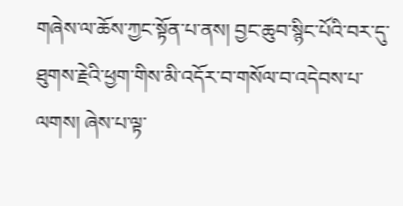གཞེས་ལ་ཆོས་ཀྱང་སྟོན་པ་ནས། བྱང་ཆུབ་སྙིང་པོའི་བར་དུ་ཐུགས་རྗེའི་ཕྱག་གིས་མི་འདོར་བ་གསོལ་བ་འདེབས་པ་ལགས། ཞེས་པ་ལྟ་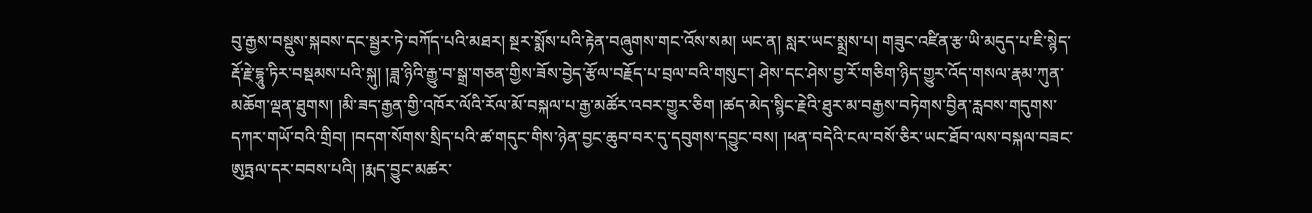བུ་རྒྱས་བསྡུས་སྐབས་དང་སྦྱར་ཏེ་བཀོད་པའི་མཐར། སྔར་སྨོས་པའི་རྟེན་བཞུགས་གང་འོས་སམ། ཡང་ན། སླར་ཡང་སྨྲས་པ། གཟུང་འཛིན་རྩ་ཡི་མདུད་པ་ཇི་སྙེད་རྡོ་རྗེ་དྷཱུ་ཏིར་བསྡམས་པའི་སྐུ། །ཟླ་ཉིའི་རྒྱུ་བ་སྒྲ་གཅན་གྱིས་ཟོས་བྱེད་རྩོལ་བརྗོད་པ་བྲལ་བའི་གསུང་། ཤེས་དང་ཤེས་བྱ་རོ་གཅིག་ཉིད་གྱུར་འོད་གསལ་རྣམ་ཀུན་མཆོག་ལྡན་ཐུགས། །མི་ཟད་རྒྱན་གྱི་འཁོར་ལོའི་རོལ་མོ་བསྐལ་པ་རྒྱ་མཚོར་འབར་གྱུར་ཅིག །ཚད་མེད་སྙིང་རྗེའི་ཐུར་མ་བརྒྱས་བཏེགས་བྱིན་རླབས་གདུགས་དཀར་གཡོ་བའི་གྲིབ། །བདག་སོགས་སྲིད་པའི་ཚ་གདུང་གིས་ཉེན་བྱང་ཆུབ་བར་དུ་དབུགས་དབྱུང་བས། །ཕན་བདེའི་ངལ་བསོ་ཅིར་ཡང་ཐོབ་ལས་བསྐལ་བཟང་ཨུཏྤལ་དར་བབས་པའི། །རྨད་བྱུང་མཚར་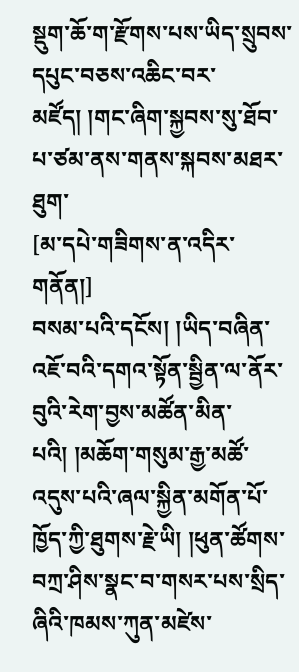སྡུག་ཆོ་ག་རྫོགས་པས་ཡིད་སྲུབས་དཔུང་བཅས་འཆིང་བར་མཛོད། །གང་ཞིག་སྐྱབས་སུ་ཐོབ་པ་ཙམ་ནས་གནས་སྐབས་མཐར་ཐུག་
[མ་དཔེ་གཟིགས་ན་འདིར་གནོན།]
བསམ་པའི་དངོས། །ཡིད་བཞིན་འཇོ་བའི་དགའ་སྟོན་སྦྱིན་ལ་ནོར་བུའི་རེག་བྱས་མཚོན་མིན་པའི། །མཆོག་གསུམ་རྒྱ་མཚོ་འདུས་པའི་ཞལ་སྐྱིན་མགོན་པོ་ཁྱོད་ཀྱི་ཐུགས་རྗེ་ཡི། །ཕུན་ཚོགས་བཀྲ་ཤིས་སྣང་བ་གསར་པས་སྲིད་ཞིའི་ཁམས་ཀུན་མཛེས་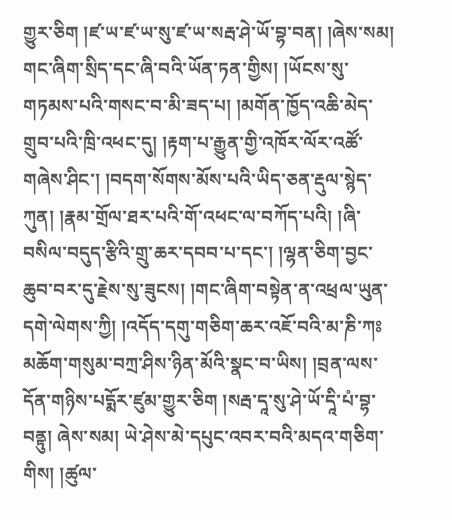གྱུར་ཅིག །ཛ་ཡ་ཛ་ཡ་སུ་ཛ་ཡ་སརྦ་ཤེ་ཡོ་བྷ་བན། །ཞེས་སམ། གང་ཞིག་སྲིད་དང་ཞི་བའི་ཡོན་ཏན་གྱིས། །ཡོངས་སུ་གཏམས་པའི་གསང་བ་མི་ཟད་པ། །མགོན་ཁྱོད་འཆི་མེད་གྲུབ་པའི་ཁྲི་འཕང་དུ། །རྟག་པ་རྒྱུན་གྱི་འཁོར་ལོར་འཚོ་གཞེས་ཤིང་། །བདག་སོགས་མོས་པའི་ཡིད་ཅན་རྡུལ་སྙེད་ཀུན། །རྣམ་གྲོལ་ཐར་པའི་གོ་འཕང་ལ་བཀོད་པའི། །ཞི་བསིལ་བདུད་རྩིའི་གྲུ་ཆར་དབབ་པ་དང་། །ལྷན་ཅིག་བྱང་ཆུབ་བར་དུ་རྗེས་སུ་ཟུངས། །གང་ཞིག་བསྟེན་ན་འཕྲལ་ཡུན་དགེ་ལེགས་ཀྱི། །འདོད་དགུ་གཅིག་ཆར་འཇོ་བའི་མ་ཎི་ཀཿ མཆོག་གསུམ་བཀྲ་ཤིས་ཉིན་མོའི་སྣང་བ་ཡིས། །བྲན་ལས་དོན་གཉིས་པདྨོར་ཛུམ་གྱུར་ཅིག །སརྦ་དཱ་སུ་ཤེ་ཡོ་དཱི་པཾ་བྷ་བནྟུ། ཞེས་སམ། ཡེ་ཤེས་མེ་དཔུང་འབར་བའི་མདའ་གཅིག་གིས། །ཚུལ་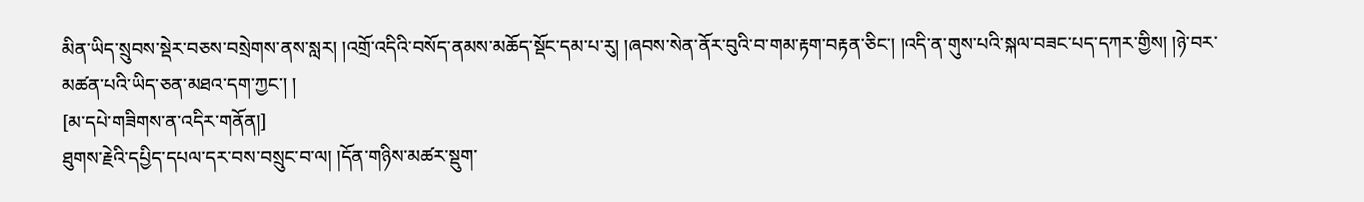མིན་ཡིད་སྲུབས་སྡེར་བཅས་བསྲེགས་ནས་སླར། །འགྲོ་འདིའི་བསོད་ནམས་མཆོད་སྡོང་དམ་པ་རུ། །ཞབས་སེན་ནོར་བུའི་བ་གམ་རྟག་བརྟན་ཅིང་། །འདི་ན་གུས་པའི་སྐལ་བཟང་པད་དཀར་གྱིས། །ཉེ་བར་མཚན་པའི་ཡིད་ཅན་མཐའ་དག་ཀྱང་། །
[མ་དཔེ་གཟིགས་ན་འདིར་གནོན།]
ཐུགས་རྗེའི་དཔྱིད་དཔལ་དར་བས་བསྲུང་བ་ལ། །དོན་གཉིས་མཚར་སྡུག་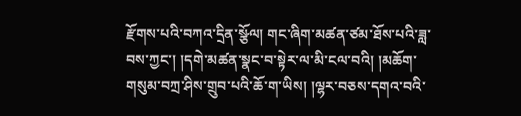རྫོགས་པའི་བཀའ་དྲིན་སྩོལ། གང་ཞིག་མཚན་ཙམ་ཐོས་པའི་ཟླ་བས་ཀྱང་། །དགེ་མཚན་སྣང་བ་སྟེར་ལ་མི་ངལ་བའི། །མཆོག་གསུམ་བཀྲ་ཤིས་གྲུབ་པའི་ཆོ་ག་ཡིས། །ལྷར་བཅས་དགའ་བའི་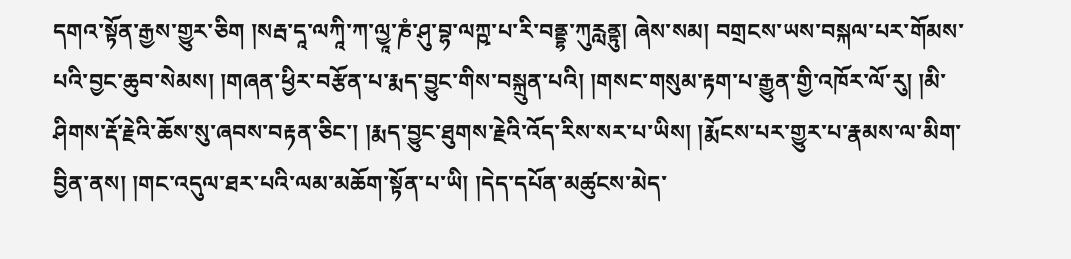དགའ་སྟོན་རྒྱས་གྱུར་ཅིག །སརྦ་དཱ་ལཀཱི་ཀ་ལྱཱ་ཎཾ་ཤུ་བྷ་ལཀྵ་པ་རི་བནྡྷ་ཀུརླནྟུ། ཞེས་སམ། བགྲངས་ཡས་བསྐལ་པར་གོམས་པའི་བྱང་ཆུབ་སེམས། །གཞན་ཕྱིར་བརྩོན་པ་རྨད་བྱུང་གིས་བསྐྲུན་པའི། །གསང་གསུམ་རྟག་པ་རྒྱུན་གྱི་འཁོར་ལོ་རུ། །མི་ཤིགས་རྡོ་རྗེའི་ཆོས་སུ་ཞབས་བརྟན་ཅིང་། །རྨད་བྱུང་ཐུགས་རྗེའི་འོད་རིས་སར་པ་ཡིས། །རྨོངས་པར་གྱུར་པ་རྣམས་ལ་མིག་བྱིན་ནས། །གང་འདུལ་ཐར་པའི་ལམ་མཆོག་སྟོན་པ་ཡི། །དེད་དཔོན་མཚུངས་མེད་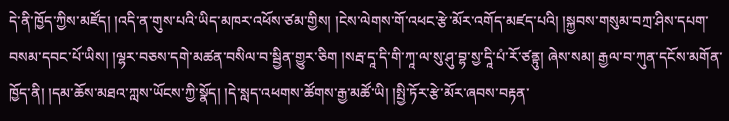དེ་ནི་ཁྱོད་ཀྱིས་མཛོད། །འདི་ན་གུས་པའི་ཡིད་མཁར་འཕོས་ཙམ་གྱིས། །ངེས་ལེགས་གོ་འཕང་རྩེ་མོར་འགོད་མཛད་པའི། །སྐྱབས་གསུམ་བཀྲ་ཤིས་དཔག་བསམ་དབང་པོ་ཡིས། །ལྷར་བཅས་དགེ་མཚན་བསིལ་བ་སྦྱིན་གྱུར་ཅིག །སརྦ་དཱ་དི་གི་ཀཱ་ལ་སུ་ཤུ་བྷ་སྱ་དཱི་པཾ་རོ་ཙནྟུ། ཞེས་སམ། རྒྱལ་བ་ཀུན་དངོས་མགོན་ཁྱོད་ནི། །དམ་ཆོས་མཐའ་ཀླས་ཡོངས་ཀྱི་སྣོད། །དེ་སླད་འཕགས་ཚོགས་རྒྱ་མཚོ་ཡི། །སྤྱི་ཏོར་རྩེ་མོར་ཞབས་བརྟན་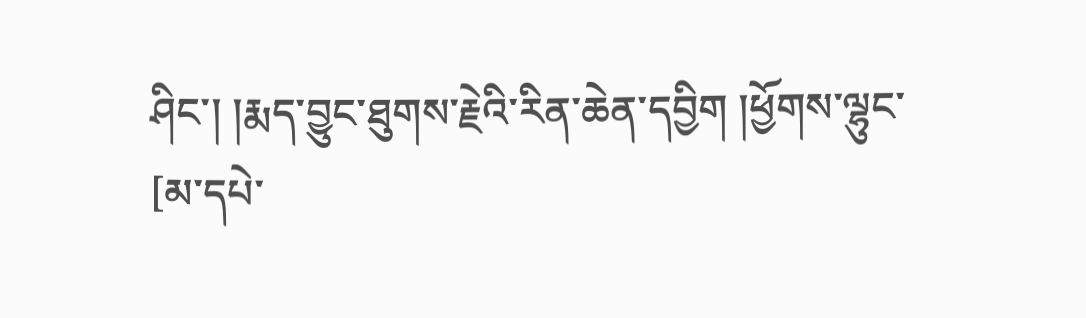ཤིང་། །རྨད་བྱུང་ཐུགས་རྗེའི་རིན་ཆེན་དབྱིག །ཕྱོགས་ལྷུང་
[མ་དཔེ་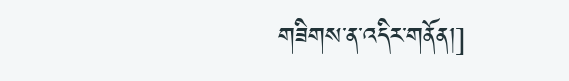གཟིགས་ན་འདིར་གནོན།]